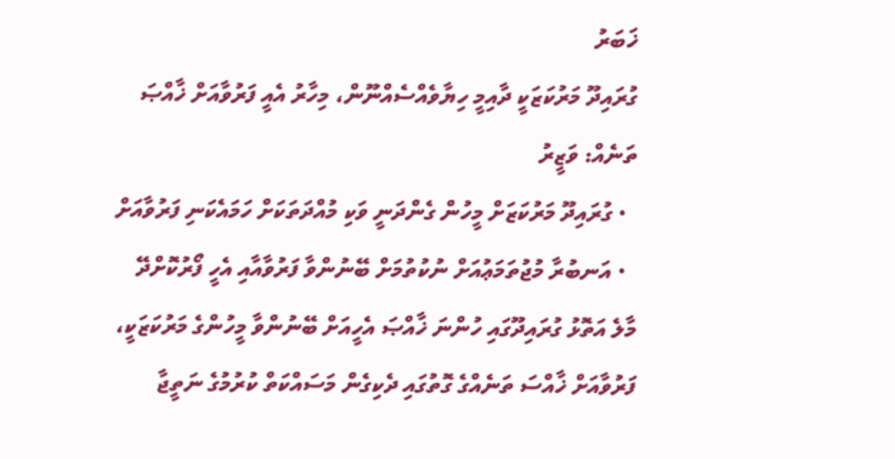ޚަބަރު
ގުރައިދޫ މަރުކަޒަކީ ދާއިމީ ހިޔާވެއްސެއްނޫން، މިހާރު އެއީ ފަރުވާއަށް ޚާއްޞަ ތަނެއް: ވަޒީރު
  • ގުރައިދޫ މަރުކަޒަށް މީހުން ގެންދަނީ ވަކި މުއްދަތަކަށް ހަމައެކަނި ފަރުވާއަށް
  • އަނބުރާ މުޖުތަމަޢުއަށް ނުކުތުމަށް ބޭނުންވާ ފަރުވާއާއި އެހީ ފޯރުކޮށްދޭ
މާލެ އަތޮޅު ގުރައިދޫގައި ހުންނަ ޚާއްޞަ އެހީއަށް ބޭނުންވާ މީހުންގެ މަރުކަޒަކީ، ފަރުވާއަށް ޚާއްސަ ތަނެއްގެ ގޮތުގައި ދެކިގެން މަސައްކަތް ކުރުމުގެ ނަތީޖާ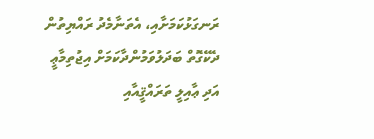ރަނގަޅުކަމަށާއި، އެތަނާމެދު ރައްޔިތުން ދެކޭގޮތް ބަދަލުވަމުންދާކަމަށް އިޖުތިމާޢީ އަދި ޢާއިލީ ތަރައްޤީއާއި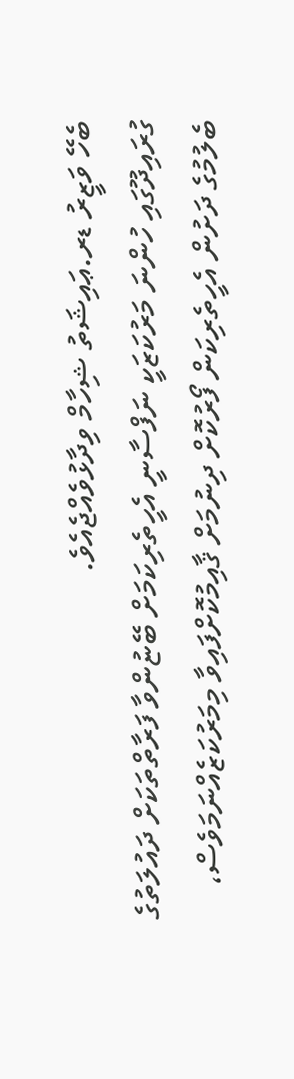ބެހޭ ވަޒީރު ޑރ.ޢައިޝަތު ޝިހާމް ވިދާޅުވެއްޖެއެވެ.
ގުރައިދޫގައި ހުންނަ މަރުކަޒަކީ ނަފްސާނީ އެހީތެރިކަމަށް ބޭޏުންވާ ފަރާތްތަކަށް ދައުލަތުގެ ބެލުމުގެ ދަށުން އެހީތެރިކަން ފޯރުކޮށް ދިނުމަށް ޤާއިމުކޮށްފައިވާ މިމަރުކަޒެއްނަމަވެސް،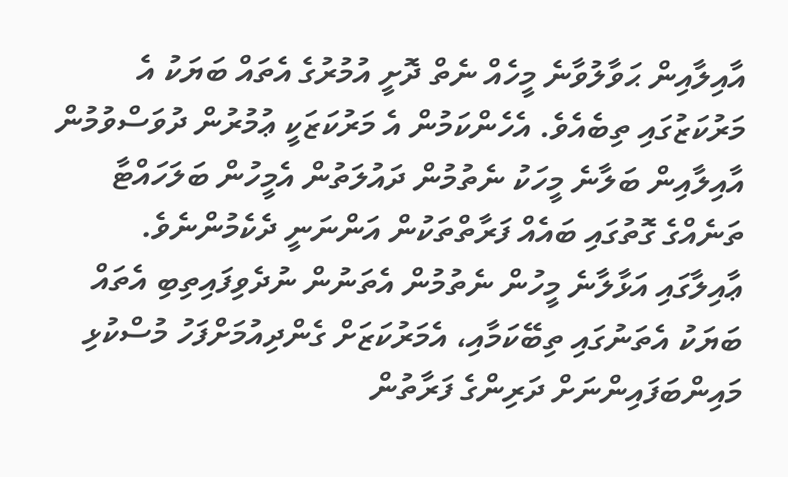އާއިލާއިން ޙަވާލުވާނެ މީހެއް ނެތް ދޮށީ އުމުރުގެ އެތައް ބަޔަކު އެ މަރުކަޒުގައި ތިބެއެވެ. އެހެންކަމުން އެ މަރުކަޒަކީ ޢުމުރުން ދުވަސްވުމުން އާއިލާއިން ބަލާނެ މީހަކު ނެތުމުން ދައުލަތުން އެމީހުން ބަލަހައްޓާ ތަނެއްގެ ގޮތުގައި ބައެއް ފަރާތްތަކުން އަންނަނީ ދެކެމުންނެވެ.
ޢާއިލާގައި އަޅާލާނެ މީހުން ނެތުމުން އެތަނުން ނުދެވިފައިތިބި އެތައް ބަޔަކު އެތަނުގައި ތިބޭކަމާއި، އެމަރުކަޒަށް ގެންދިއުމަށްފަހު މުސްކުޅި މައިންބަފައިންނަށް ދަރިންގެ ފަރާތުން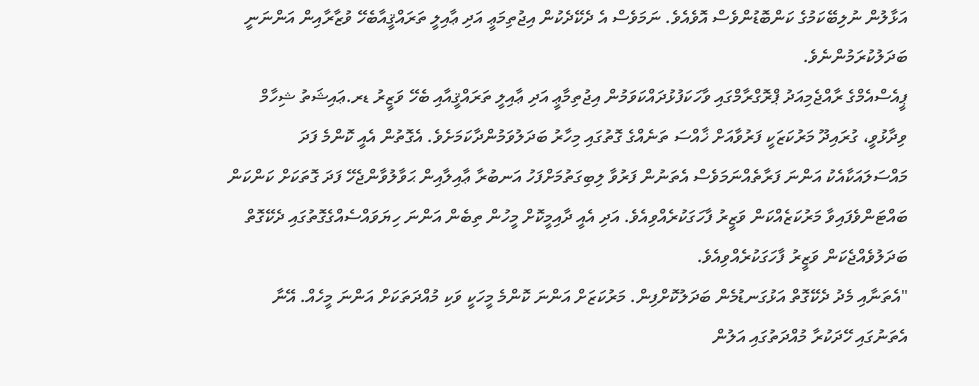އަޅާލުން ނުލިބޭކަމުގެ ކަންބޮޑުންވެސް އޮވެއެވެ. ނަމަވެސް އެ ދެކޭދެކުން އިޖުތިމަޢީ އަދި ޢާއިލީ ތަރައްޤީއާބެހޭ ވުޒާރާއިން އަންނަނީ ބަދަލުކުރަމުންނެވެ.
ޕީއެސްއެމްގެ ރާއްޖެމިއަދު ޕްރޮގްރާމްގައި ވާހަކަފުޅުދައްކަވަމުން އިޖުތިމާޢީ އަދި ޢާއިލީ ތަރައްޤީއާއި ބެހޭ ވަޒީރު ޑރ.ޢައިޝަތު ޝިހާމް ވިދާޅުވީ، ގުރައިދޫ މަރުކަޒަކީ ފަރުވާއަށް ޚާއްސަ ތަނެއްގެ ގޮތުގައި މިހާރު ބަދަލުވަމުންދާކަމަށެވެ. އެގޮތުން އެއީ ކޮންމެ ފަދަ މައްސަލައަކާއެކު އަންނަ ފަރާތެއްނަމަވެސް އެތަނުން ފަރުވާ ލިބިގަތުމަށްފަހު އަނބުރާ ޢާއިލާއިން ޙަވާލުވާންޖެހޭ ފަދަ ގޮތަކަށް ކަންކަން ބައްޓަންވެފައިވާ މަރުކަޒެއްކަން ވަޒީރު ފާހަގަކުރެއްވިއެވެ. އަދި އެއީ ދާއިމީކޮށް މީހުން ތިބެން އަންނަ ހިޔަވައްސެއްގެގޮތުގައި ދެކޭގޮތް ބަދަލުވެއްޖެކަން ވަޒީރު ފާހަގަކުރެއްވިއެވެ.
"އެތަނާއި މެދު ދެކޭގޮތް އަޅުގަނޑުމެން ބަދަލުކޮށްފިން. މަރުކަޒަށް އަންނަ ކޮންމެ މީހަކީ ވަކި މުއްދަތަކަށް އަންނަ މީހެއް. އޭނާ އެތަނުގައި ހޭދަކުރާ މުއްދަތުގައި އަލުން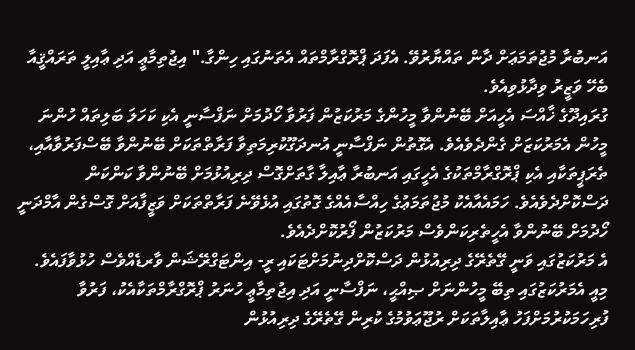އަނބުރާ މުޖުތަމަޢަށް ދާން ތައްޔާރުވޭ. އެފަދަ ޕްރޮގްރާމްތައް އެތަނުގައި ހިންގާ." އިޖުތިމާޢީ އަދި ޢާއިލީ ތަރައްޤީއާ ބެހޭ ވަޒީރު ވިދާޅުވިއެވެ.
ގުރައިދޫގެ ޚާއްސަ އެހީއަށް ބޭނުންވާ މީހުންގެ މަރުކަޒުން ފަރުވާ ހޯދުމަށް ނަފްސާނީ އެކި ކަހަލަ ބަލިތައް ހުންނަ މީހުން އެމަރުކަޒަށް ގެންދެވެއެވެ. އެގޮތުން ނަފްސާނީ އުނދަގޫކުރިމަތިވާ ފަރާތްތަކަށް ބޭނުންވާ ބޭސްފަރުވާއާއި، ތެރަޕީތަކާއި އެކި ޕްރޮގްރާމްތަކުގެ އެހީގައި އަނބުރާ ޢާއިލާ ގާތަށްގޮސް ދިރިއުޅުމަށް ބޭނުންވާ ކަންކަން ދަސްކޮށްދެވެއެވެ. ހަމައެއާއެކު މުޖުތަމަޢުގެ ހިއްސާއެއްގެ ގޮތުގައި އުޅެވޭނެ ފަރާތްތަކަށް ވަޒީފާއަށް ގޮސްގެން އާމްދަނީ ހޯދުމަށް ބޭނުންވާ އެހީތެރިކަންވެސް މަރުކަޒުން ފޯރުކޮށްދެއެވެ.
އެ މަރުކަޒުގައި ވަނީ ގޭތެރޭގެ ދިރިއުޅުން ދަސްކޮށްދިނުމަށްޓަކައި ރީ- އިންޓަގްރޭޝަން ވާރޑެއްވެސް ހުޅުވާފައެވެ. މިއީ އެމަރުކަޒުގައި ތިބޭ މީހުންނަށް ޞިއްޙީ، ނަފްސާނީ އަދި އިޖުތިމާޢީ ހުނަރު ޕްރޮގްރާމްތަކާއެކު، ފަރުވާ ފުރިހަމަކުރުމަށްފަހު ޢާއިލާތަކަށް ރުޖޫޢަވުމުގެ ކުރިން ގޭތެރޭގެ ދިރިއުޅުން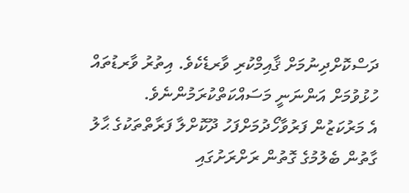ދަސްކޮށްދިނުމަށް ޤާއިމްކުރި ވާރޑެކެވެ. އިތުރު ވާރޑުތައް ހުޅުވުމަށް އަންނަނީ މަސައްކަތްކުރަމުންނެވެ.
އެ މަރުކަޒުން ފަރުވާހޯދުމަށްފަހު ދޫކޮށްލާ ފަރާތްތަކުގެ ޙާލު ގާތުން ބެލުމުގެ ގޮތުން ރަށްރަށުގައި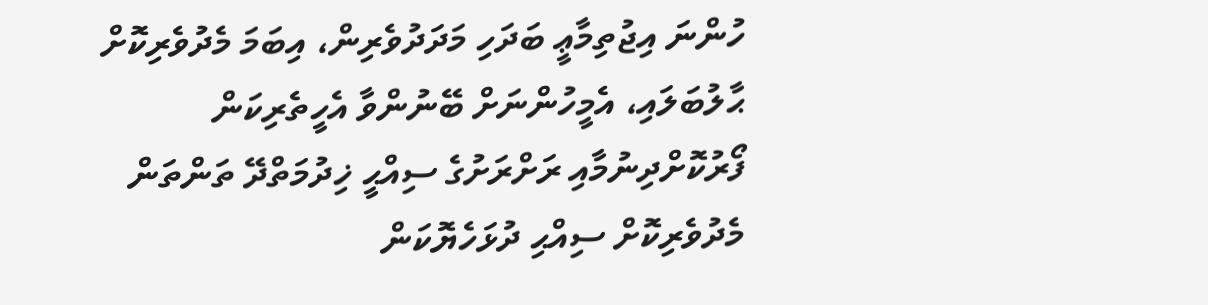ހުންނަ އިޖުތިމާޢީ ބަދަހި މަދަދުވެރިން، އިބަމަ މެދުވެރިކޮށް ޙާލުބަލައި، އެމީހުންނަށް ބޭނުންވާ އެހީތެރިކަން ފޯރުކޮށްދިނުމާއި ރަށްރަށުގެ ސިއްޙީ ޚިދުމަތްދޭ ތަންތަން މެދުވެރިކޮށް ސިއްޙި ދުޅަހެޔޮކަން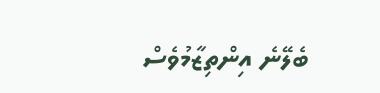ބެލޭނެ އިންތިޒާމުވެސް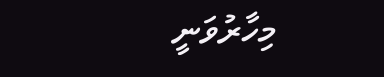މިހާރުވަނީ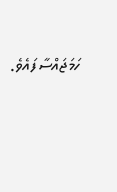ހަމަޖައްސާފައެވެ.